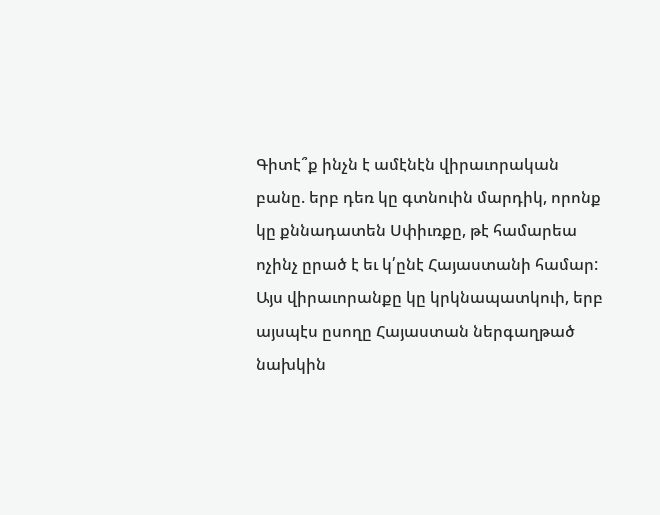Գիտէ՞ք ինչն է ամէնէն վիրաւորական բանը. երբ դեռ կը գտնուին մարդիկ, որոնք կը քննադատեն Սփիւռքը, թէ համարեա ոչինչ ըրած է եւ կ՛ընէ Հայաստանի համար: Այս վիրաւորանքը կը կրկնապատկուի, երբ այսպէս ըսողը Հայաստան ներգաղթած նախկին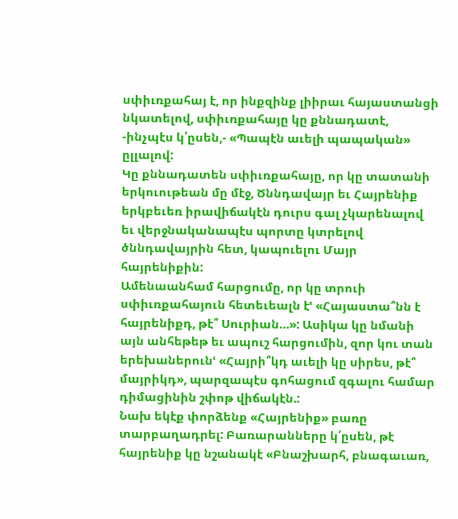սփիւռքահայ է, որ ինքզինք լիիրաւ հայաստանցի նկատելով, սփիւռքահայը կը քննադատէ, -ինչպէս կ՛ըսեն,- «Պապէն աւելի պապական» ըլլալով:
Կը քննադատեն սփիւռքահայը, որ կը տատանի երկուութեան մը մէջ, Ծննդավայր եւ Հայրենիք երկբեւեռ իրավիճակէն դուրս գալ չկարենալով եւ վերջնականապէս պորտը կտրելով ծննդավայրին հետ, կապուելու Մայր հայրենիքին:
Ամենաանհամ հարցումը, որ կը տրուի սփիւռքահայուն հետեւեալն էՙ «Հայաստա՞նն է հայրենիքդ, թէ՞ Սուրիան…»: Ասիկա կը նմանի այն անհեթեթ եւ ապուշ հարցումին, զոր կու տան երեխաներունՙ «Հայրի՞կդ աւելի կը սիրես, թէ՞ մայրիկդ», պարզապէս գոհացում զգալու համար դիմացինին շփոթ վիճակէն.:
Նախ եկէք փորձենք «Հայրենիք» բառը տարբաղադրել: Բառարանները կ՛ըսեն, թէ հայրենիք կը նշանակէ «Բնաշխարհ, բնագաւառ,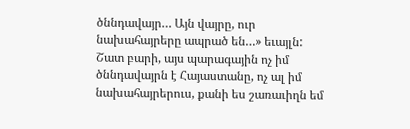ծննդավայր… Այն վայրը, ուր նախահայրերը ապրած են…» եւայլն: Շատ բարի, այս պարագային ոչ իմ ծննդավայրն է Հայաստանը, ոչ ալ իմ նախահայրերուս, քանի ես շառաւիղն եմ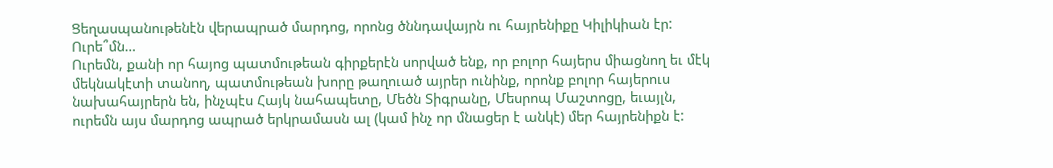Ցեղասպանութենէն վերապրած մարդոց, որոնց ծննդավայրն ու հայրենիքը Կիլիկիան էր: Ուրե՞մն…
Ուրեմն, քանի որ հայոց պատմութեան գիրքերէն սորված ենք, որ բոլոր հայերս միացնող եւ մէկ մեկնակէտի տանող, պատմութեան խորը թաղուած այրեր ունինք, որոնք բոլոր հայերուս նախահայրերն են, ինչպէս Հայկ նահապետը, Մեծն Տիգրանը, Մեսրոպ Մաշտոցը, եւայլն, ուրեմն այս մարդոց ապրած երկրամասն ալ (կամ ինչ որ մնացեր է անկէ) մեր հայրենիքն է: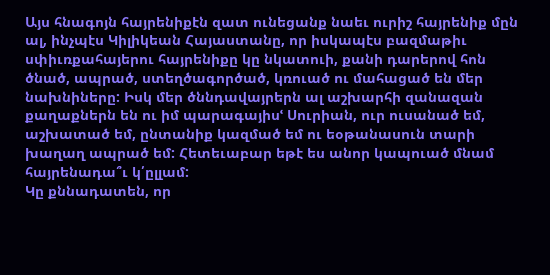Այս հնագոյն հայրենիքէն զատ ունեցանք նաեւ ուրիշ հայրենիք մըն ալ, ինչպէս Կիլիկեան Հայաստանը, որ իսկապէս բազմաթիւ սփիւռքահայերու հայրենիքը կը նկատուի, քանի դարերով հոն ծնած, ապրած, ստեղծագործած, կռուած ու մահացած են մեր նախնիները: Իսկ մեր ծննդավայրերն ալ աշխարհի զանազան քաղաքներն են ու իմ պարագայիսՙ Սուրիան, ուր ուսանած եմ, աշխատած եմ, ընտանիք կազմած եմ ու եօթանասուն տարի խաղաղ ապրած եմ: Հետեւաբար եթէ ես անոր կապուած մնամ հայրենադա՞ւ կ՛ըլլամ:
Կը քննադատեն, որ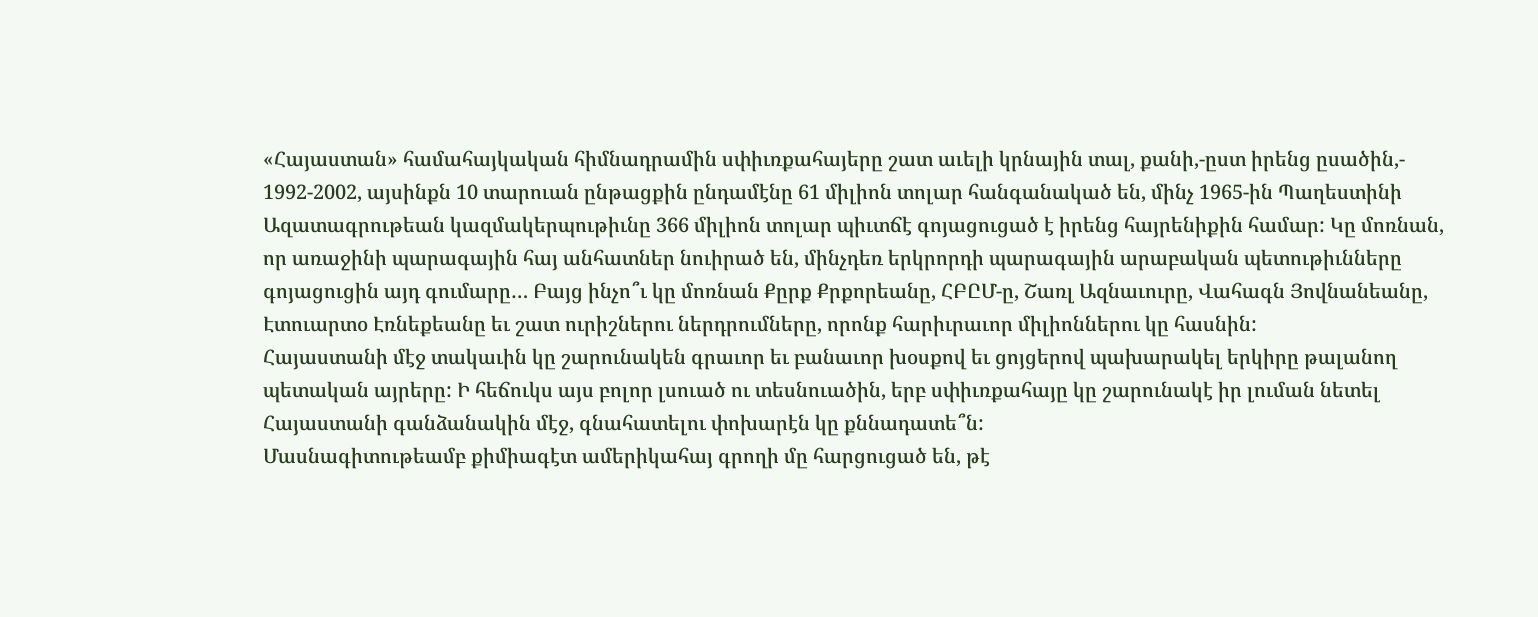«Հայաստան» համահայկական հիմնադրամին սփիւռքահայերը շատ աւելի կրնային տալ, քանի,-ըստ իրենց ըսածին,- 1992-2002, այսինքն 10 տարուան ընթացքին ընդամէնը 61 միլիոն տոլար հանգանակած են, մինչ 1965-ին Պաղեստինի Ազատագրութեան կազմակերպութիւնը 366 միլիոն տոլար պիւտճէ գոյացուցած է իրենց հայրենիքին համար: Կը մոռնան, որ առաջինի պարագային հայ անհատներ նուիրած են, մինչդեռ երկրորդի պարագային արաբական պետութիւնները գոյացուցին այդ գումարը… Բայց ինչո՞ւ կը մոռնան Քըրք Քրքորեանը, ՀԲԸՄ-ը, Շառլ Ազնաւուրը, Վահագն Յովնանեանը, Էտուարտօ Էռնեքեանը եւ շատ ուրիշներու ներդրումները, որոնք հարիւրաւոր միլիոններու կը հասնին:
Հայաստանի մէջ տակաւին կը շարունակեն գրաւոր եւ բանաւոր խօսքով եւ ցոյցերով պախարակել երկիրը թալանող պետական այրերը: Ի հեճուկս այս բոլոր լսուած ու տեսնուածին, երբ սփիւռքահայը կը շարունակէ իր լուման նետել Հայաստանի գանձանակին մէջ, գնահատելու փոխարէն կը քննադատե՞ն:
Մասնագիտութեամբ քիմիագէտ ամերիկահայ գրողի մը հարցուցած են, թէ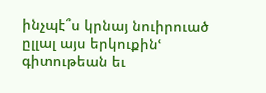ինչպէ՞ս կրնայ նուիրուած ըլլալ այս երկուքինՙ գիտութեան եւ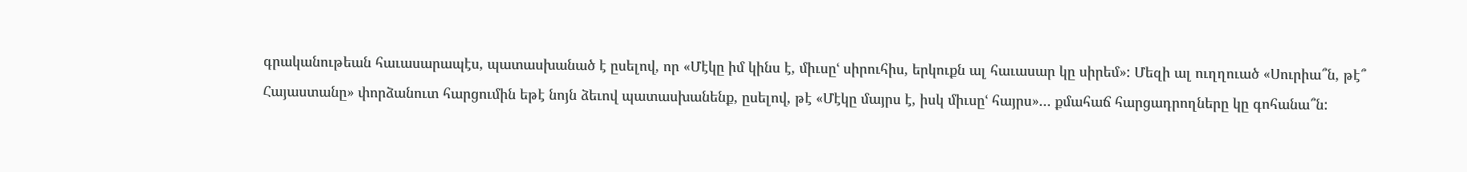գրականութեան հաւասարապէս, պատասխանած է ըսելով, որ «Մէկը իմ կինս է, միւսըՙ սիրուհիս, երկուքն ալ հաւասար կը սիրեմ»: Մեզի ալ ուղղուած «Սուրիա՞ն, թէ՞ Հայաստանը» փորձանուտ հարցումին եթէ նոյն ձեւով պատասխանենք, ըսելով, թէ «Մէկը մայրս է, իսկ միւսըՙ հայրս»… քմահաճ հարցադրողները կը գոհանա՞ն: